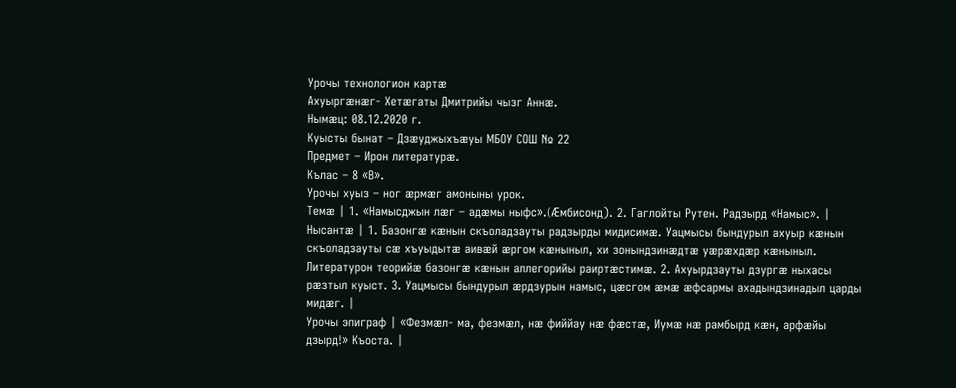Урочы технологион картӕ
Ахуыргӕнӕг- Хетӕгаты Дмитрийы чызг Аннӕ.
Нымӕц: 08.12.2020 г.
Куысты бынат – Дзӕуджыхъӕуы МБОУ СОШ № 22
Предмет – Ирон литературӕ.
Кълас – 8 «В».
Урочы хуыз – ног ӕрмӕг амоныны урок.
Темӕ | 1. «Намысджын лӕг – адӕмы ныфс».(Æмбисонд). 2. Гаглойты Рутен. Радзырд «Намыс». |
Нысантӕ | 1. Базонгӕ кӕнын скъоладзауты радзырды мидисимӕ. Уацмысы бындурыл ахуыр кӕнын скъоладзауты сӕ хъуыдытӕ аивӕй ӕргом кӕныныл, хи зонындзинӕдтӕ уӕрӕхдӕр кӕныныл. Литературон теорийӕ базонгӕ кӕнын аллегорийы раиртӕстимӕ. 2. Ахуырдзауты дзургӕ ныхасы рӕзтыл куыст. 3. Уацмысы бындурыл ӕрдзурын намыс, цӕсгом ӕмӕ ӕфсармы ахадындзинадыл царды мидӕг. |
Урочы эпиграф | «Фезмӕл- ма, фезмӕл, нӕ фиййау нӕ фӕстӕ, Иумӕ нӕ рамбырд кӕн, арфӕйы дзырд!» Къоста. |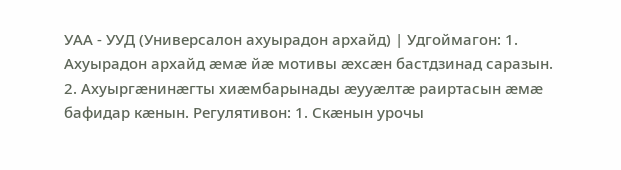УАА - УУД (Универсалон ахуырадон архайд) | Удгоймагон: 1. Ахуырадон архайд ӕмӕ йӕ мотивы ӕхсӕн бастдзинад саразын. 2. Ахуыргӕнинӕгты хиӕмбарынады ӕууӕлтӕ раиртасын ӕмӕ бафидар кӕнын. Регулятивон: 1. Скӕнын урочы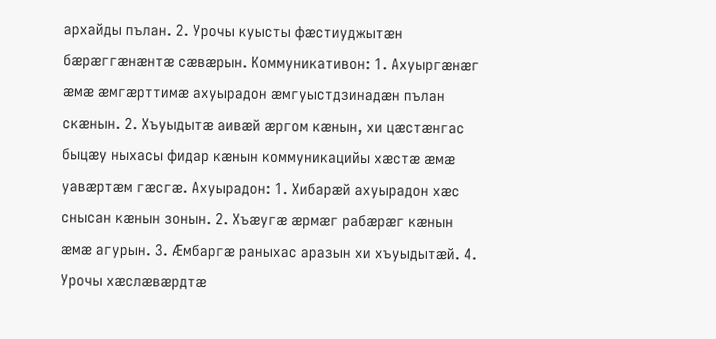архайды пълан. 2. Урочы куысты фӕстиуджытӕн бӕрӕггӕнӕнтӕ сӕвӕрын. Коммуникативон: 1. Ахуыргӕнӕг ӕмӕ ӕмгӕрттимӕ ахуырадон ӕмгуыстдзинадӕн пълан скӕнын. 2. Хъуыдытӕ аивӕй ӕргом кӕнын, хи цӕстӕнгас быцӕу ныхасы фидар кӕнын коммуникацийы хӕстӕ ӕмӕ уавӕртӕм гӕсгӕ. Ахуырадон: 1. Хибарӕй ахуырадон хӕс снысан кӕнын зонын. 2. Хъӕугӕ ӕрмӕг рабӕрӕг кӕнын ӕмӕ агурын. 3. Ӕмбаргӕ раныхас аразын хи хъуыдытӕй. 4. Урочы хӕслӕвӕрдтӕ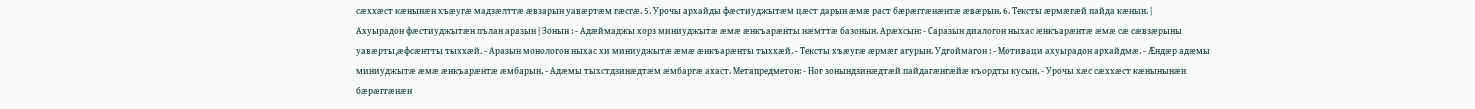сӕххӕст кӕнынӕн хъӕугӕ мадзӕлттӕ ӕвзарын уавӕртӕм гӕсгӕ. 5. Урочы архайды фӕстиуджытӕм цӕст дарын ӕмӕ раст бӕрӕггӕнӕнтӕ ӕвӕрын. 6. Тексты ӕрмӕгӕй пайда кӕнын. |
Ахуырадон фӕстиуджытӕн пълан аразын | Зонын : - Адӕймаджы хорз миниуджытӕ ӕмӕ ӕнкъарӕнты нӕмттӕ базонын. Арӕхсын: - Саразын диалогон ныхас ӕнкъарӕнтӕ ӕмӕ сӕ сӕвзӕрыны уавӕрты,ӕфсӕнтты тыххӕй. - Аразын монологон ныхас хи миниуджытӕ ӕмӕ ӕнкъарӕнты тыххӕй. - Тексты хъӕугӕ ӕрмӕг агурын. Удгоймагон : - Мотиваци ахуырадон архайдмӕ. - Ӕндӕр адӕмы миниуджытӕ ӕмӕ ӕнкъарӕнтӕ ӕмбарын. - Адӕмы тыхстдзинӕдтӕм ӕмбаргӕ ахаст. Метапредметон: - Ног зонындзинӕдтӕй пайдагӕнгӕйӕ къордты кусын. - Урочы хӕс сӕххӕст кӕнынынӕн бӕрӕггӕнӕн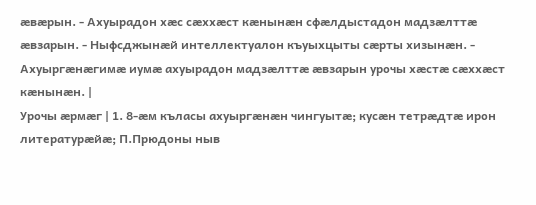ӕвӕрын. - Ахуырадон хӕс сӕххӕст кӕнынӕн сфӕлдыстадон мадзӕлттӕ ӕвзарын. - Ныфсджынӕй интеллектуалон къуыхцыты сӕрты хизынӕн. - Ахуыргӕнӕгимӕ иумӕ ахуырадон мадзӕлттӕ ӕвзарын урочы хӕстӕ сӕххӕст кӕнынӕн. |
Урочы ӕрмӕг | 1. 8-ӕм къласы ахуыргӕнӕн чингуытӕ; кусӕн тетрӕдтӕ ирон литературӕйӕ; П.Прюдоны ныв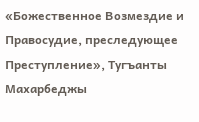«Божественное Возмездие и Правосудие, преследующее Преступление», Тугъанты Махарбеджы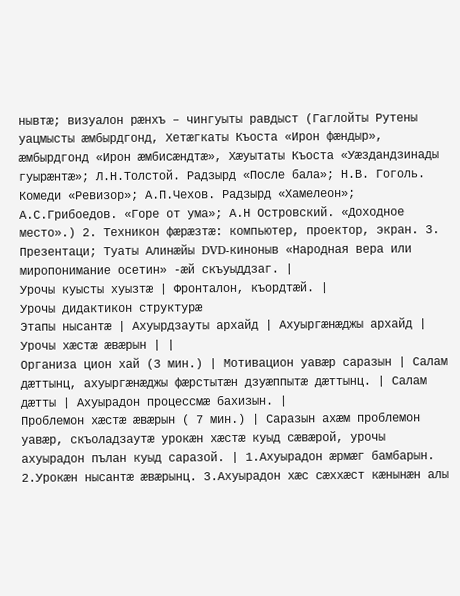нывтӕ; визуалон рӕнхъ – чингуыты равдыст (Гаглойты Рутены уацмысты ӕмбырдгонд, Хетӕгкаты Къоста «Ирон фӕндыр», ӕмбырдгонд «Ирон ӕмбисӕндтӕ», Хӕуытаты Къоста «Уӕздандзинады гуырӕнтӕ»; Л.Н.Толстой. Радзырд «После бала»; Н.В. Гоголь. Комеди «Ревизор»; А.П.Чехов. Радзырд «Хамелеон»; А.С.Грибоедов. «Горе от ума»; А.Н Островский. «Доходное место».) 2. Техникон фӕрӕзтӕ: компьютер, проектор, экран. 3. Презентаци; Туаты Алинӕйы DVD-киноныв «Народная вера или миропонимание осетин» -ӕй скъуыддзаг. |
Урочы куысты хуызтӕ | Фронталон, къордтӕй. |
Урочы дидактикон структурӕ
Этапы нысантӕ | Ахуырдзауты архайд | Ахуыргӕнӕджы архайд | Урочы хӕстӕ ӕвӕрын | |
Организа цион хай (3 мин.) | Мотивацион уавӕр саразын | Салам дӕттынц, ахуыргӕнӕджы фӕрстытӕн дзуӕппытӕ дӕттынц. | Салам дӕтты | Ахуырадон процессмӕ бахизын. |
Проблемон хӕстӕ ӕвӕрын ( 7 мин.) | Саразын ахӕм проблемон уавӕр, скъоладзаутӕ урокӕн хӕстӕ куыд сӕвӕрой, урочы ахуырадон пълан куыд саразой. | 1.Ахуырадон ӕрмӕг бамбарын. 2.Урокӕн нысантӕ ӕвӕрынц. 3.Ахуырадон хӕс сӕххӕст кӕнынӕн алы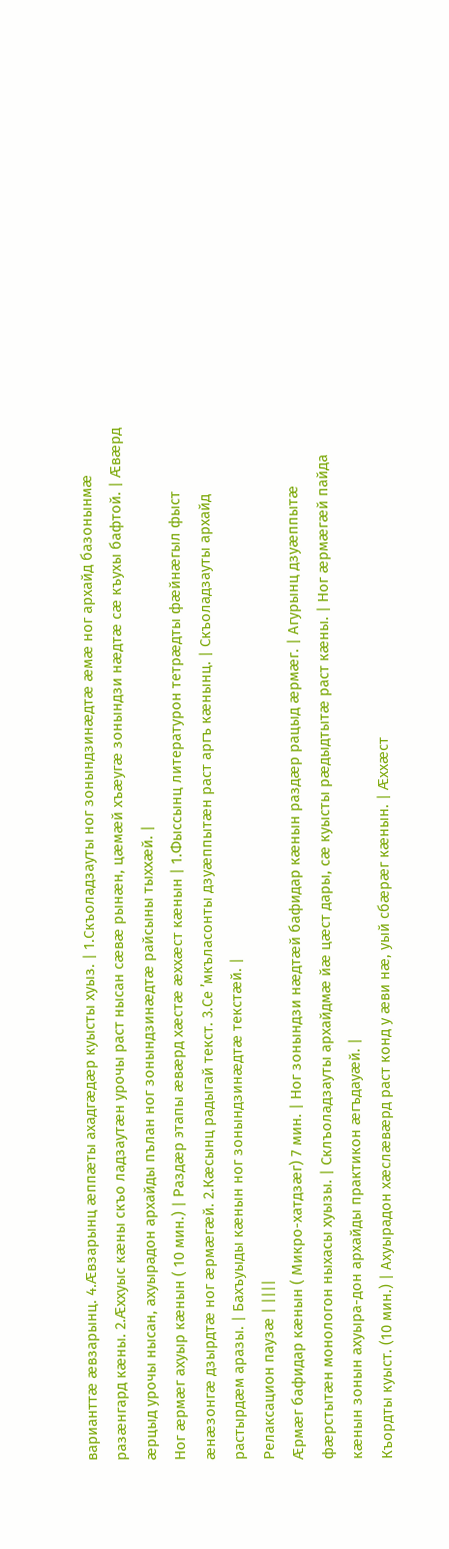варианттӕ ӕвзарынц. 4.Ӕвзарынц ӕппӕты ахадгӕдӕр куысты хуыз. | 1.Скъоладзауты ног зонындзинӕдтӕ ӕмӕ ног архайд базонынмӕ разӕнгард кӕны. 2.Ӕххуыс кӕны скъо ладзаутӕн урочы раст нысан сӕвӕ рынӕн, цӕмӕй хъӕугӕ зонындзи нӕдтӕ сӕ къухы бафтой. | Ӕвӕрд ӕрцыд урочы нысан, ахуырадон архайды пълан ног зонындзинӕдтӕ райсыны тыххӕй. |
Ног ӕрмӕг ахуыр кӕнын ( 10 мин.) | Раздӕр этапы ӕвӕрд хӕстӕ ӕххӕст кӕнын | 1.Фыссынц литературон тетрӕдты фӕйнӕгыл фыст ӕнӕзонгӕ дзырдтӕ ног ӕрмӕгӕй. 2.Кӕсынц радыгай текст. 3.Се ʼмкъласонты дзуӕппытӕн раст аргъ кӕнынц. | Скъоладзауты архайд растырдӕм аразы. | Бахъуыды кӕнын ног зонындзинӕдтӕ текстӕй. |
Релаксацион паузӕ | ||||
Ӕрмӕг бафидар кӕнын ( Микро-хатдзӕг) 7 мин. | Ног зонындзи нӕдтӕй бафидар кӕнын раздӕр рацыд ӕрмӕг. | Агурынц дзуӕппытӕ фӕрстытӕн монологон ныхасы хуызы. | Склъоладзауты архайдмӕ йӕ цӕст дары, сӕ куысты рӕдыдтытӕ раст кӕны. | Ног ӕрмӕгӕй пайда кӕнын зонын ахуыра-дон архайды практикон ӕгъдауӕй. |
Къордты куыст. (10 мин.) | Ахуырадон хӕслӕвӕрд раст конд у ӕви нӕ, уый сбӕрӕг кӕнын. | Ӕххӕст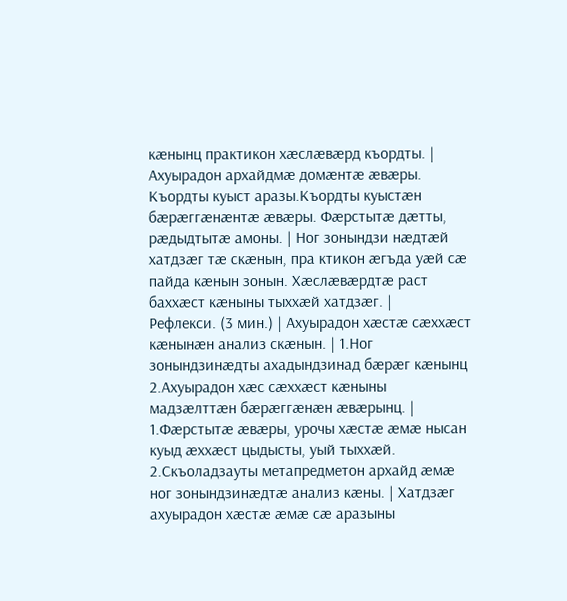кӕнынц практикон хӕслӕвӕрд къордты. | Ахуырадон архайдмӕ домӕнтӕ ӕвӕры. Къордты куыст аразы.Къордты куыстӕн бӕрӕггӕнӕнтӕ ӕвӕры. Фӕрстытӕ дӕтты, рӕдыдтытӕ амоны. | Ног зонындзи нӕдтӕй хатдзӕг тӕ скӕнын, пра ктикон ӕгъда уӕй сӕ пайда кӕнын зонын. Хӕслӕвӕрдтӕ раст баххӕст кӕныны тыххӕй хатдзӕг. |
Рефлекси. (3 мин.) | Ахуырадон хӕстӕ сӕххӕст кӕнынӕн анализ скӕнын. | 1.Ног зонындзинӕдты ахадындзинад бӕрӕг кӕнынц 2.Ахуырадон хӕс сӕххӕст кӕныны мадзӕлттӕн бӕрӕггӕнӕн ӕвӕрынц. | 1.Фӕрстытӕ ӕвӕры, урочы хӕстӕ ӕмӕ нысан куыд ӕххӕст цыдысты, уый тыххӕй. 2.Скъоладзауты метапредметон архайд ӕмӕ ног зонындзинӕдтӕ анализ кӕны. | Хатдзӕг ахуырадон хӕстӕ ӕмӕ сӕ аразыны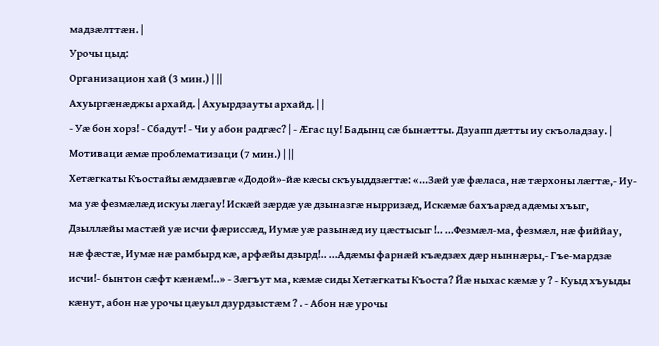мадзӕлттӕн. |
Урочы цыд:
Организацион хай (3 мин.) | ||
Ахуыргӕнӕджы архайд. | Ахуырдзауты архайд. | |
- Уӕ бон хорз! - Сбадут! - Чи у абон радгӕс? | - Ӕгас цу! Бадынц сӕ бынӕтты. Дзуапп дӕтты иу скъоладзау. |
Мотиваци ӕмӕ проблематизаци (7 мин.) | ||
Хетӕгкаты Къостайы ӕмдзӕвгӕ «Додой»-йӕ кӕсы скъуыддзӕгтӕ: «…Зӕй уӕ фӕласа, нӕ тӕрхоны лӕгтӕ,- Иу-ма уӕ фезмӕлӕд искуы лӕгау! Искӕй зӕрдӕ уӕ дзыназгӕ нырризӕд, Искӕмӕ бахъарӕд адӕмы хъыг, Дзыллӕйы мастӕй уӕ исчи фӕриссӕд, Иумӕ уӕ разынӕд иу цӕстысыг !.. …Фезмӕл-ма, фезмӕл, нӕ фиййау, нӕ фӕстӕ, Иумӕ нӕ рамбырд кӕ, арфӕйы дзырд!.. …Адӕмы фарнӕй къӕдзӕх дӕр ныннӕры,- Гъе-мардзӕ исчи!- бынтон сӕфт кӕнӕм!..» - Зӕгъут ма, кӕмӕ сиды Хетӕгкаты Къоста? Йӕ ныхас кӕмӕ у ? - Куыд хъуыды кӕнут, абон нӕ урочы цӕуыл дзурдзыстӕм ? . - Абон нӕ урочы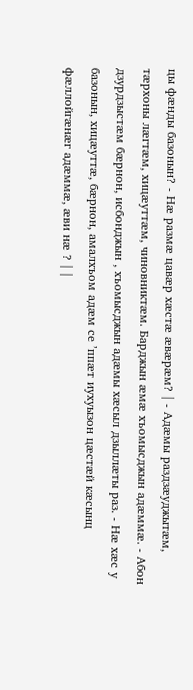цы фӕнды базонын? - Нӕ размӕ цавӕр хӕстӕ ӕвӕрӕм? | - Адӕмы раздзӕуджытӕм, тӕрхоны лӕгтӕм, хицӕуттӕм, чиновниктӕм. Барджын ӕмӕ хъомысджын адӕммӕ. - Абон дзурдзыстӕм бӕрнон, исбонджын , хъомысджын адӕмы хӕсыл дзыллӕты раз. - Нӕ хӕс у базонын, хицӕуттӕ, бӕрнон, амалхъом адӕм се ʼппӕт иухуызон цӕстӕй кӕсынц фӕллойгӕнӕг адӕммӕ, ӕви нӕ ? | |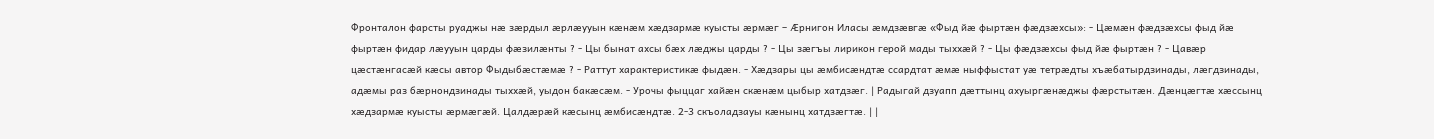Фронталон фарсты руаджы нӕ зӕрдыл ӕрлӕууын кӕнӕм хӕдзармӕ куысты ӕрмӕг – Æрнигон Иласы ӕмдзӕвгӕ «Фыд йӕ фыртӕн фӕдзӕхсы»: - Цӕмӕн фӕдзӕхсы фыд йӕ фыртӕн фидар лӕууын царды фӕзилӕнты ? - Цы бынат ахсы бӕх лӕджы царды ? - Цы зӕгъы лирикон герой мады тыххӕй ? - Цы фӕдзӕхсы фыд йӕ фыртӕн ? - Цавӕр цӕстӕнгасӕй кӕсы автор Фыдыбӕстӕмӕ ? - Раттут характеристикӕ фыдӕн. - Хӕдзары цы ӕмбисӕндтӕ ссардтат ӕмӕ ныффыстат уӕ тетрӕдты хъӕбатырдзинады, лӕгдзинады, адӕмы раз бӕрнондзинады тыххӕй, уыдон бакӕсӕм. - Урочы фыццаг хайӕн скӕнӕм цыбыр хатдзӕг. | Радыгай дзуапп дӕттынц ахуыргӕнӕджы фӕрстытӕн. Дӕнцӕгтӕ хӕссынц хӕдзармӕ куысты ӕрмӕгӕй. Цалдӕрӕй кӕсынц ӕмбисӕндтӕ. 2-3 скъоладзауы кӕнынц хатдзӕгтӕ. | |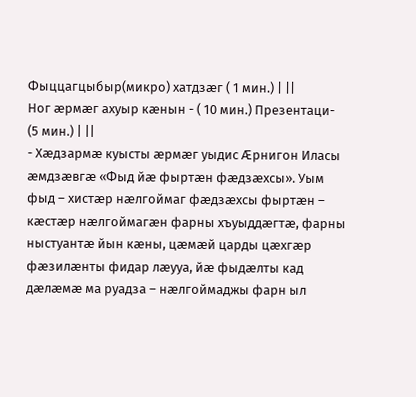Фыццагцыбыр(микро) хатдзӕг ( 1 мин.) | ||
Ног ӕрмӕг ахуыр кӕнын - ( 10 мин.) Презентаци- (5 мин.) | ||
- Хӕдзармӕ куысты ӕрмӕг уыдис Æрнигон Иласы ӕмдзӕвгӕ «Фыд йӕ фыртӕн фӕдзӕхсы». Уым фыд – хистӕр нӕлгоймаг фӕдзӕхсы фыртӕн – кӕстӕр нӕлгоймагӕн фарны хъуыддӕгтӕ, фарны ныстуантӕ йын кӕны, цӕмӕй царды цӕхгӕр фӕзилӕнты фидар лӕууа, йӕ фыдӕлты кад дӕлӕмӕ ма руадза – нӕлгоймаджы фарн ыл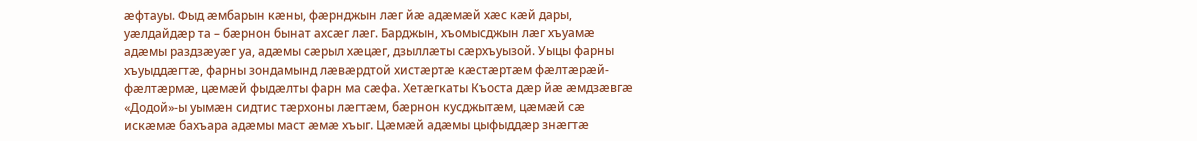ӕфтауы. Фыд ӕмбарын кӕны, фӕрнджын лӕг йӕ адӕмӕй хӕс кӕй дары, уӕлдайдӕр та – бӕрнон бынат ахсӕг лӕг. Барджын, хъомысджын лӕг хъуамӕ адӕмы раздзӕуӕг уа, адӕмы сӕрыл хӕцӕг, дзыллӕты сӕрхъуызой. Уыцы фарны хъуыддӕгтӕ, фарны зондамынд лӕвӕрдтой хистӕртӕ кӕстӕртӕм фӕлтӕрӕй-фӕлтӕрмӕ, цӕмӕй фыдӕлты фарн ма сӕфа. Хетӕгкаты Къоста дӕр йӕ ӕмдзӕвгӕ «Додой»-ы уымӕн сидтис тӕрхоны лӕгтӕм, бӕрнон кусджытӕм, цӕмӕй сӕ искӕмӕ бахъара адӕмы маст ӕмӕ хъыг. Цӕмӕй адӕмы цыфыддӕр знӕгтӕ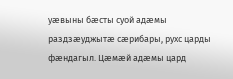уӕвыны бӕсты суой адӕмы раздзӕуджытӕ сӕрибары, рухс царды фӕндагыл. Цӕмӕй адӕмы цард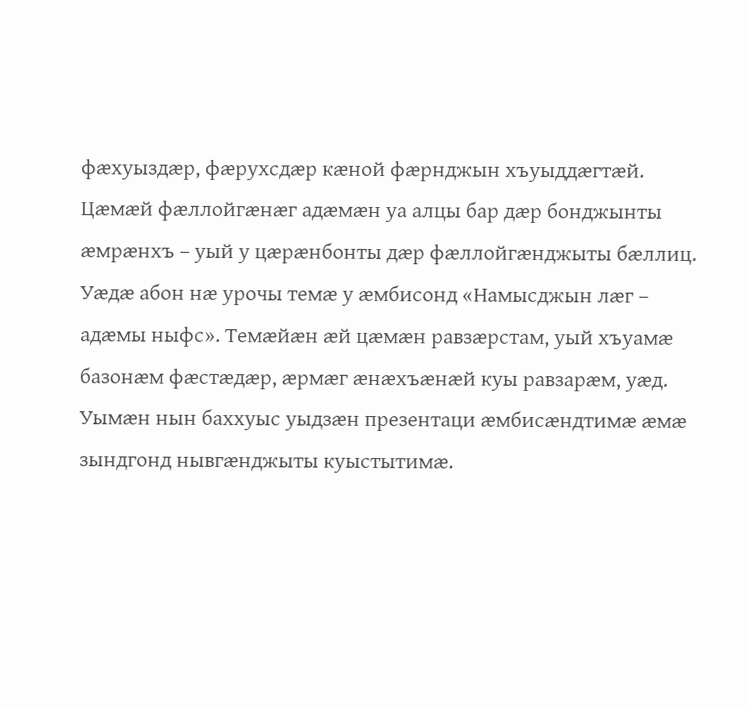фӕхуыздӕр, фӕрухсдӕр кӕной фӕрнджын хъуыддӕгтӕй. Цӕмӕй фӕллойгӕнӕг адӕмӕн уа алцы бар дӕр бонджынты ӕмрӕнхъ – уый у цӕрӕнбонты дӕр фӕллойгӕнджыты бӕллиц. Уӕдӕ абон нӕ урочы темӕ у ӕмбисонд «Намысджын лӕг – адӕмы ныфс». Темӕйӕн ӕй цӕмӕн равзӕрстам, уый хъуамӕ базонӕм фӕстӕдӕр, ӕрмӕг ӕнӕхъӕнӕй куы равзарӕм, уӕд. Уымӕн нын баххуыс уыдзӕн презентаци ӕмбисӕндтимӕ ӕмӕ зындгонд нывгӕнджыты куыстытимӕ.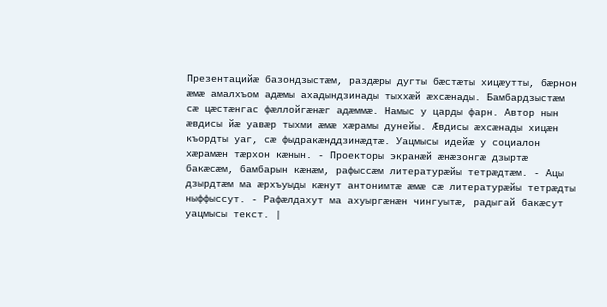Презентацийӕ базондзыстӕм, раздӕры дугты бӕстӕты хицӕутты, бӕрнон ӕмӕ амалхъом адӕмы ахадындзинады тыххӕй ӕхсӕнады. Бамбардзыстӕм сӕ цӕстӕнгас фӕллойгӕнӕг адӕммӕ. Намыс у царды фарн. Автор нын ӕвдисы йӕ уавӕр тыхми ӕмӕ хӕрамы дунейы. Æвдисы ӕхсӕнады хицӕн къордты уаг, сӕ фыдракӕнддзинӕдтӕ. Уацмысы идейӕ у социалон хӕрамӕн тӕрхон кӕнын. - Проекторы экранӕй ӕнӕзонгӕ дзыртӕ бакӕсӕм, бамбарын кӕнӕм, рафыссӕм литературӕйы тетрӕдтӕм. - Ацы дзырдтӕм ма ӕрхъуыды кӕнут антонимтӕ ӕмӕ сӕ литературӕйы тетрӕдты ныффыссут. - Рафӕлдахут ма ахуыргӕнӕн чингуытӕ, радыгай бакӕсут уацмысы текст. |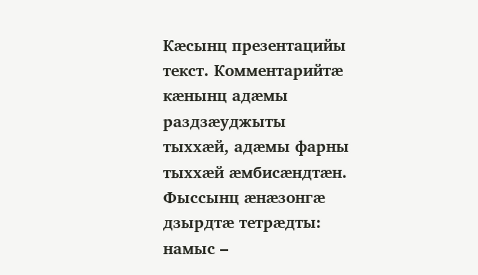Кӕсынц презентацийы текст. Комментарийтӕ кӕнынц адӕмы раздзӕуджыты тыххӕй, адӕмы фарны тыххӕй ӕмбисӕндтӕн. Фыссынц ӕнӕзонгӕ дзырдтӕ тетрӕдты: намыс –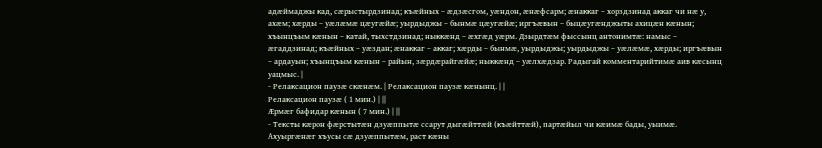адӕймаджы кад, сӕрыстырдзинад; къӕйных – ӕдзӕсгом, уӕндон, ӕнӕфсарм; ӕнаккаг – хорздзинад аккаг чи нӕ у, ахӕм; хӕрды – уӕлӕмӕ цӕугӕйӕ; уырдыджы – бынмӕ цӕугӕйӕ; иргъӕвын – быцӕугӕнджыты ахицӕн кӕнын; хъынцъым кӕнын – катай, тыхстдзинад; ныккӕнд – ӕхгӕд уӕрм. Дзырдтӕм фыссынц антонимтӕ: намыс – ӕгаддзинад; къӕйных – уӕздан; ӕнаккаг – аккаг; хӕрды – бынмӕ, уырдыджы; уырдыджы – уӕлӕмӕ, хӕрды; иргъӕвын – ардауын; хъынцъым кӕнын – райын, зӕрдӕрайгӕйӕ; ныккӕнд – уӕлхӕдзар. Радыгай комментарийтимӕ аив кӕсынц уацмыс. |
- Релаксацион паузӕ скӕнӕм. | Релаксацион паузӕ кӕнынц. | |
Релаксацион паузӕ ( 1 мин.) | ||
Ӕрмӕг бафидар кӕнын ( 7 мин.) | ||
- Тексты кӕрон фӕрстытӕн дзуӕппытӕ ссарут дыгӕйттӕй (къӕйттӕй), партӕйыл чи кӕимӕ бады, уыимӕ. Ахуыргӕнӕг хъусы сӕ дзуӕппытӕм, раст кӕны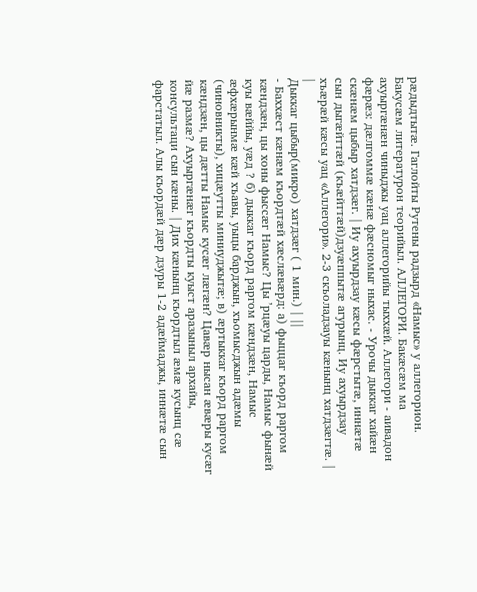рӕдыдтытӕ. Гаглойты Рутены радзырд «Намыс» у аллегорион. Бакусӕм литературон теорийыл. АЛЛЕГОРИ. Бакӕсӕм ма ахуыргӕнӕн чиныджы уац аллегорийы тыххӕй. Аллегори - аивадон фӕрӕз: дӕлгоммӕ кӕнӕ фӕсномыг ныхас. - Урочы дыккаг хайӕн скӕнӕм цыбыр хатдзӕг. | Иу ахуырдзау кӕсы фӕрстытӕ, иннӕтӕ сын дыгӕйттӕй (къӕйттӕй)дзуӕппытӕ агурынц. Иу ахуырдзау хъӕрӕй кӕсы уац «Аллегори». 2-3 скъоладзауы кӕнынц хатдзӕгтӕ. | |
Дыккаг цыбыр(микро) хатдзӕг ( 1 мин.) | ||
- Баххӕст кӕнӕм къордтӕй хӕслӕвӕрд: а) фыццаг къорд раргом кӕндзӕн, цы хоны фыссӕг Намыс? Цы ʼрцӕуы царды, Намыс фынӕй куы вӕййы, уӕд ? б) дыккаг къорд раргом кӕндзӕн, Намыс ӕфхӕрынмӕ кӕй хъавы, уыцы барджын, хъомысджын адӕмы (чиновникты), хицӕутты миниуджытӕ; в) ӕртыккаг къорд раргом кӕндзӕн, цы дӕтты Намыс кусӕг лӕгӕн? Цавӕр нысан ӕвӕры кусӕг йӕ размӕ? Ахуыргӕнӕг къордты куыст аразыныл архайы, консультаци сын кӕны. | Дих кӕнынц къордтыл ӕмӕ кусынц сӕ фарстатыл. Алы къордӕй дӕр дзуры 1-2 адӕймаджы, иннӕтӕ сын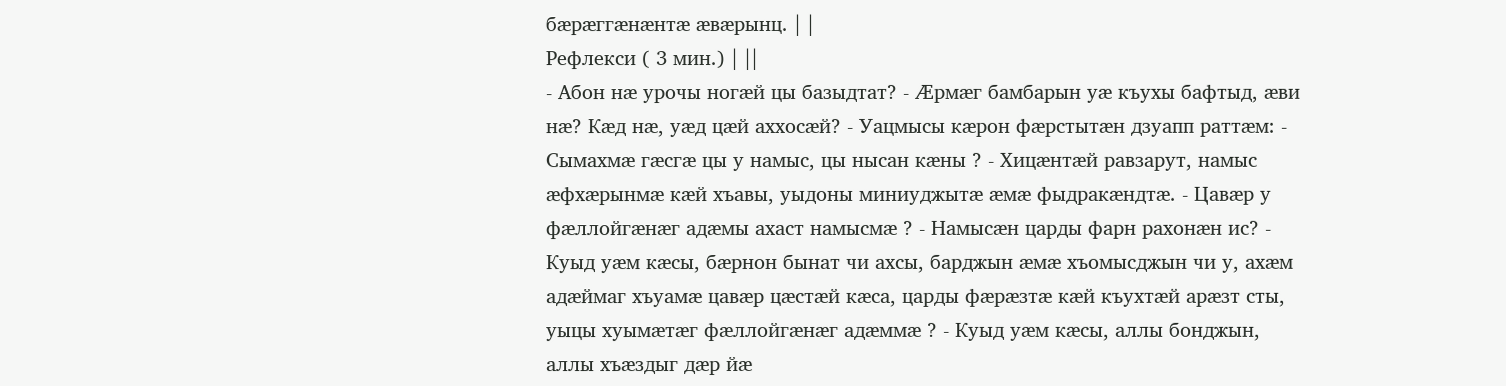бӕрӕггӕнӕнтӕ ӕвӕрынц. | |
Рефлекси ( 3 мин.) | ||
- Абон нӕ урочы ногӕй цы базыдтат? - Ӕрмӕг бамбарын уӕ къухы бафтыд, ӕви нӕ? Кӕд нӕ, уӕд цӕй аххосӕй? - Уацмысы кæрон фæрстытæн дзуапп раттæм: - Сымахмӕ гӕсгӕ цы у намыс, цы нысан кӕны ? - Хицӕнтӕй равзарут, намыс ӕфхӕрынмӕ кӕй хъавы, уыдоны миниуджытӕ ӕмӕ фыдракӕндтӕ. - Цавӕр у фӕллойгӕнӕг адӕмы ахаст намысмӕ ? - Намысӕн царды фарн рахонӕн ис? - Куыд уӕм кӕсы, бӕрнон бынат чи ахсы, барджын ӕмӕ хъомысджын чи у, ахӕм адӕймаг хъуамӕ цавӕр цӕстӕй кӕса, царды фӕрӕзтӕ кӕй къухтӕй арӕзт сты, уыцы хуымӕтӕг фӕллойгӕнӕг адӕммӕ ? - Куыд уӕм кӕсы, аллы бонджын, аллы хъӕздыг дӕр йӕ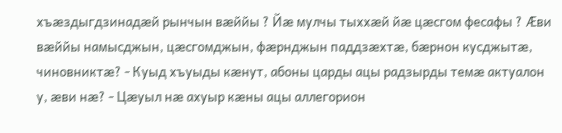хъӕздыгдзинадӕй рынчын вӕййы ? Йӕ мулчы тыххӕй йӕ цӕсгом фесафы ? Æви вӕййы намысджын, цӕсгомджын, фӕрнджын паддзӕхтӕ, бӕрнон кусджытӕ, чиновниктӕ? - Куыд хъуыды кæнут, абоны царды ацы радзырды темӕ актуалон у, ӕви нӕ? - Цӕуыл нӕ ахуыр кӕны ацы аллегорион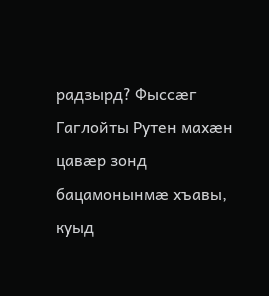радзырд? Фыссӕг Гаглойты Рутен махӕн цавӕр зонд бацамонынмӕ хъавы, куыд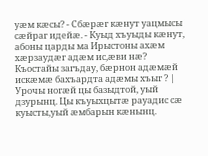уӕм кӕсы? - Сбæрæг кæнут уацмысы сæйраг идейӕ. - Куыд хъуыды кæнут, абоны царды ма Ирыстоны ахæм хӕрзаудӕг адӕм ис,ӕви нӕ? Къостайы загъдау, бӕрнон адӕмӕй искӕмӕ бахъардта адӕмы хъыг ? | Урочы ногӕй цы базыдтой, уый дзурынц. Цы къуыхцытӕ рауадис сӕ куысты,уый ӕмбарын кӕнынц.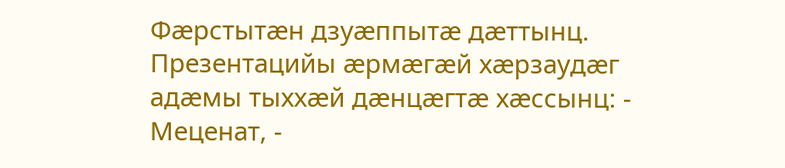Фæрстытæн дзуæппытæ дæттынц. Презентацийы ӕрмӕгӕй хӕрзаудӕг адӕмы тыххӕй дӕнцӕгтӕ хӕссынц: - Меценат, -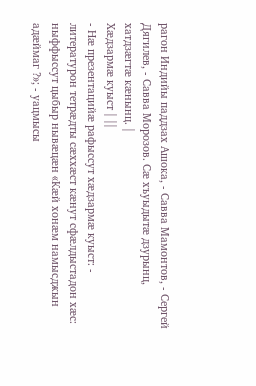рагон Индийы паддзах Ашока, - Савва Мамонтов, - Сергей Дягилев, - Савва Морозов. Сӕ хъуыдытӕ дзурынц, хатдзӕгтӕ кӕнынц. |
Хӕдзармӕ куыст | ||
- Нӕ презентацийӕ рафыссут хӕдзармӕ куыст: - литературон тетрӕдты сӕххӕст кӕнут сфӕлдыстадон хӕс: ныффыссут цыбыр нывӕцӕн «Кӕй хонӕм намысджын адӕймаг ?»; - уацмысы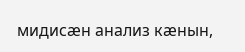мидисӕн анализ кӕнын,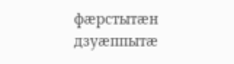фӕрстытӕн дзуӕппытӕ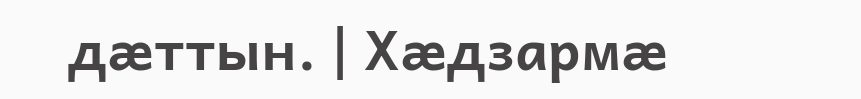дӕттын. | Хӕдзармӕ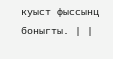куыст фыссынц боныгты. | |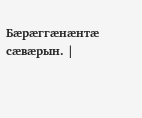Бӕрӕггӕнӕнтӕ сӕвӕрын. |